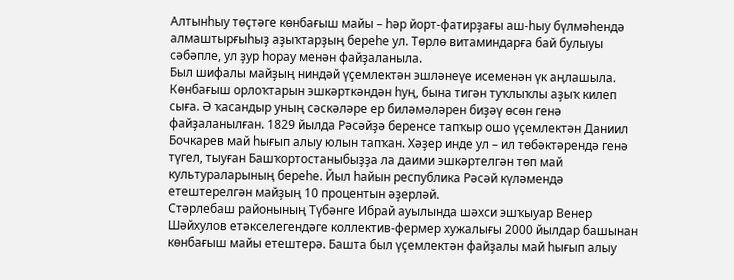Алтынһыу төҫтәге көнбағыш майы – һәр йорт-фатирҙағы аш-һыу бүлмәһендә алмаштырғыһыҙ аҙыҡтарҙың береһе ул. Төрлө витаминдарға бай булыуы сәбәпле, ул ҙур һорау менән файҙаланыла.
Был шифалы майҙың ниндәй үҫемлектән эшләнеүе исеменән үк аңлашыла. Көнбағыш орлоҡтарын эшкәрткәндән һуң, бына тигән туҡлыҡлы аҙыҡ килеп сыға. Ә ҡасандыр уның сәскәләре ер биләмәләрен биҙәү өсөн генә файҙаланылған. 1829 йылда Рәсәйҙә беренсе тапҡыр ошо үҫемлектән Даниил Бочкарев май һығып алыу юлын тапҡан. Хәҙер инде ул – ил төбәктәрендә генә түгел, тыуған Башҡортостаныбыҙҙа ла даими эшкәртелгән төп май культураларының береһе. Йыл һайын республика Рәсәй күләмендә етештерелгән майҙың 10 процентын әҙерләй.
Стәрлебаш районының Түбәнге Ибрай ауылында шәхси эшҡыуар Венер Шәйхулов етәкселегендәге коллектив-фермер хужалығы 2000 йылдар башынан көнбағыш майы етештерә. Башта был үҫемлектән файҙалы май һығып алыу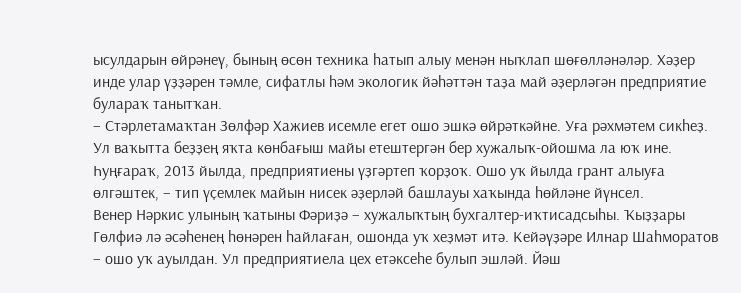ысулдарын өйрәнеү, бының өсөн техника һатып алыу менән ныҡлап шөғөлләнәләр. Хәҙер инде улар үҙҙәрен тәмле, сифатлы һәм экологик йәһәттән таҙа май әҙерләгән предприятие булараҡ танытҡан.
– Стәрлетамаҡтан Зөлфәр Хажиев исемле егет ошо эшкә өйрәткәйне. Уға рәхмәтем сикһеҙ. Ул ваҡытта беҙҙең яҡта көнбағыш майы етештергән бер хужалыҡ-ойошма ла юҡ ине. Һуңғараҡ, 2013 йылда, предприятиены үҙгәртеп ҡорҙоҡ. Ошо уҡ йылда грант алыуға өлгәштек, – тип үҫемлек майын нисек әҙерләй башлауы хаҡында һөйләне йүнсел.
Венер Нәркис улының ҡатыны Фәриҙә – хужалыҡтың бухгалтер-иҡтисадсыһы. Ҡыҙҙары Гөлфиә лә әсәһенең һөнәрен һайлаған, ошонда уҡ хеҙмәт итә. Кейәүҙәре Илнар Шаһморатов – ошо уҡ ауылдан. Ул предприятиела цех етәксеһе булып эшләй. Йәш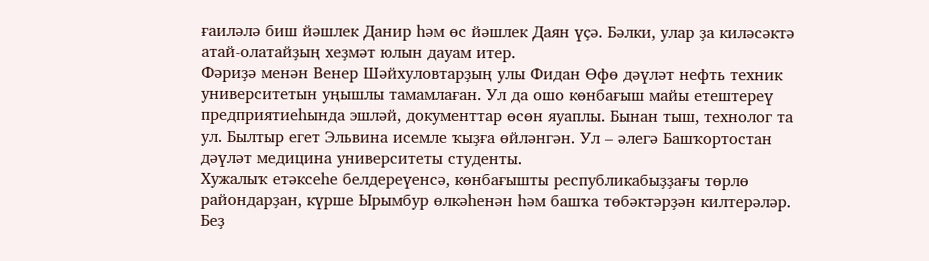ғаиләлә биш йәшлек Данир һәм өс йәшлек Даян үҫә. Бәлки, улар ҙа киләсәктә атай-олатайҙың хеҙмәт юлын дауам итер.
Фәриҙә менән Венер Шәйхуловтарҙың улы Фидан Өфө дәүләт нефть техник университетын уңышлы тамамлаған. Ул да ошо көнбағыш майы етештереү предприятиеһында эшләй, документтар өсөн яуаплы. Бынан тыш, технолог та ул. Былтыр егет Эльвина исемле ҡыҙға өйләнгән. Ул – әлегә Башҡортостан дәүләт медицина университеты студенты.
Хужалыҡ етәксеһе белдереүенсә, көнбағышты республикабыҙҙағы төрлө райондарҙан, күрше Ырымбур өлкәһенән һәм башҡа төбәктәрҙән килтерәләр. Беҙ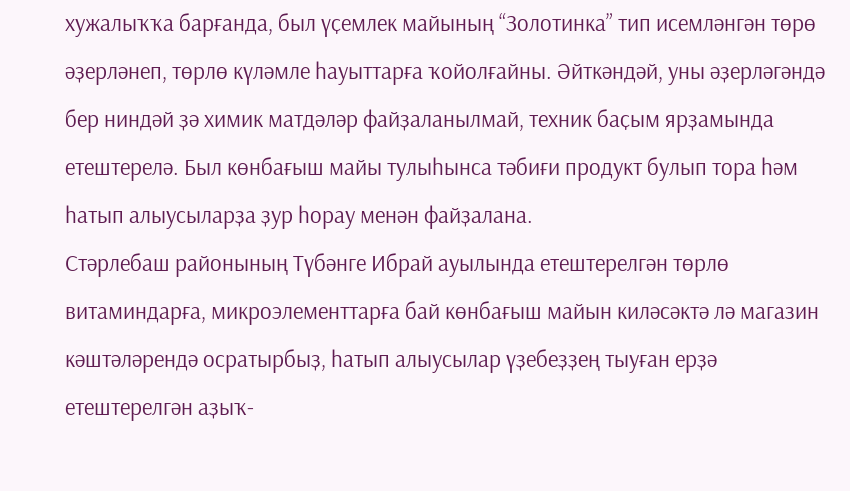хужалыҡҡа барғанда, был үҫемлек майының “Золотинка” тип исемләнгән төрө әҙерләнеп, төрлө күләмле һауыттарға ҡойолғайны. Әйткәндәй, уны әҙерләгәндә бер ниндәй ҙә химик матдәләр файҙаланылмай, техник баҫым ярҙамында етештерелә. Был көнбағыш майы тулыһынса тәбиғи продукт булып тора һәм һатып алыусыларҙа ҙур һорау менән файҙалана.
Стәрлебаш районының Түбәнге Ибрай ауылында етештерелгән төрлө витаминдарға, микроэлементтарға бай көнбағыш майын киләсәктә лә магазин кәштәләрендә осратырбыҙ, һатып алыусылар үҙебеҙҙең тыуған ерҙә етештерелгән аҙыҡ-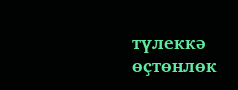түлеккә өҫтөнлөк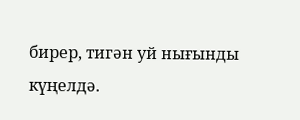бирер, тигән уй нығынды күңелдә.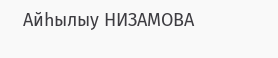Айһылыу НИЗАМОВА